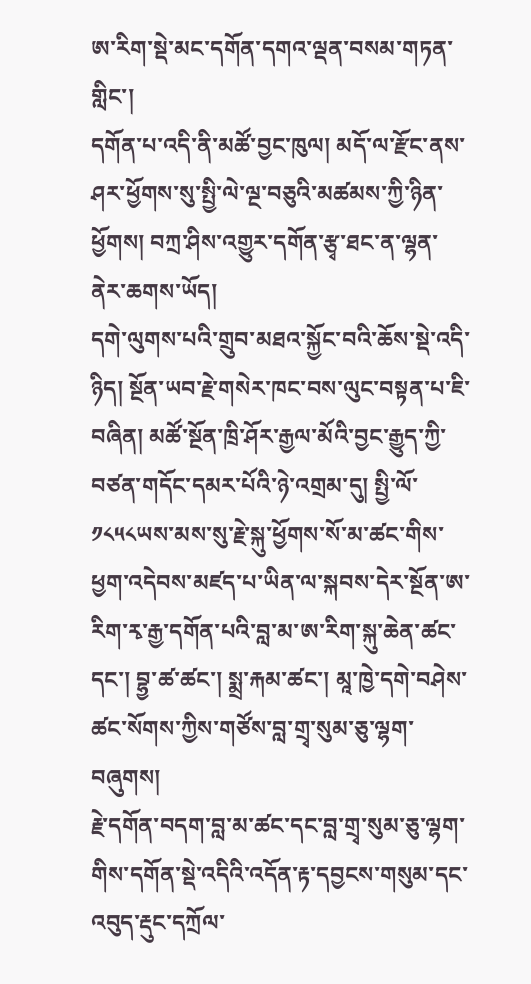ཨ་རིག་སྡེ་མང་དགོན་དགའ་ལྡན་བསམ་གཏན་གླིང་།
དགོན་པ་འདི་ནི་མཚོ་བྱང་ཁུལ། མདོ་ལ་རྫོང་ནས་ཤར་ཕྱོགས་སུ་སྤྱི་ལེ་ལྔ་བཅུའི་མཚམས་ཀྱི་ཉིན་ཕྱོགས། བཀྲ་ཤིས་འགྱུར་དགོན་རྩྭ་ཐང་ན་ལྷན་ནེར་ཆགས་ཡོད།
དགེ་ལུགས་པའི་གྲུབ་མཐའ་སྐྱོང་བའི་ཆོས་སྡེ་འདི་ཉིད། སྔོན་ཡབ་རྗེ་གསེར་ཁང་བས་ལུང་བསྟན་པ་ཇི་བཞིན། མཚོ་སྔོན་ཁྲི་ཤོར་རྒྱལ་མོའི་བྱང་རྒྱུད་ཀྱི་བཙན་གདོང་དམར་པོའི་ཉེ་འགྲམ་དུ། སྤྱི་ལོ་ ༡༨༥༨ཡས་མས་སུ་རྗེ་སྐུ་ཕྱོགས་སོ་མ་ཚང་གིས་ཕྱག་འདེབས་མཛད་པ་ཡིན་ལ་སྐབས་དེར་སྔོན་ཨ་རིག་རྭ་རྒྱ་དགོན་པའི་བླ་མ་ཨ་རིག་སྐུ་ཆེན་ཚང་དང་། བྷྱ་ཚ་ཚང་། སྨྲ་རྐམ་ཚང་། མཱ་ཁྱེ་དགེ་བཤེས་ཚང་སོགས་ཀྱིས་གཙོས་བླ་གྲྭ་སུམ་ཅུ་ལྷག་བཞུགས།
རྗེ་དགོན་བདག་བླ་མ་ཚང་དང་བླ་གྲྭ་སུམ་ཅུ་ལྷག་གིས་དགོན་སྡེ་འདིའི་འདོན་རྟ་དབྱངས་གསུམ་དང་འབུད་རྡུང་དཀྲོལ་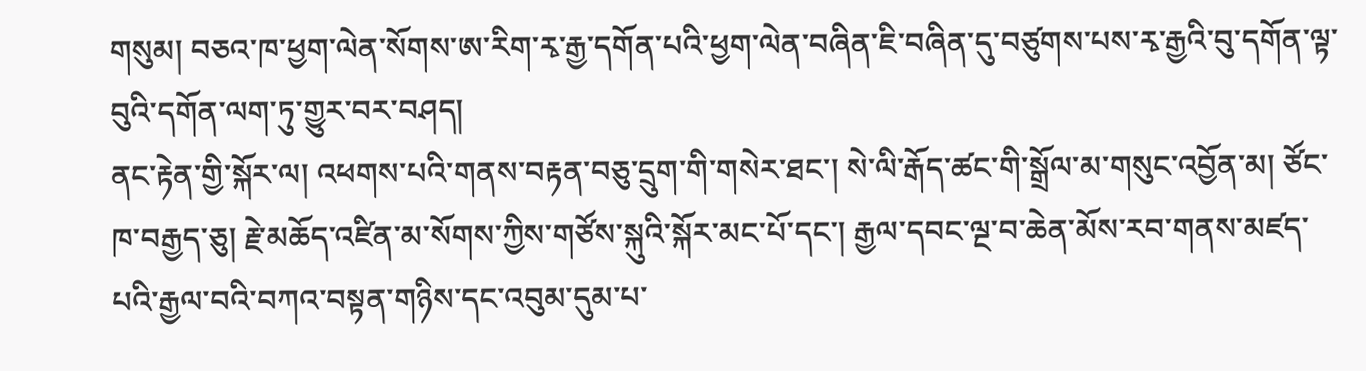གསུམ། བཅའ་ཁ་ཕྱག་ལེན་སོགས་ཨ་རིག་རྭ་རྒྱ་དགོན་པའི་ཕྱག་ལེན་བཞིན་ཇི་བཞིན་དུ་བཙུགས་པས་རྭ་རྒྱའི་བུ་དགོན་ལྟ་བུའི་དགོན་ལག་ཏུ་གྱུར་བར་བཤད།
ནང་རྟེན་གྱི་སྐོར་ལ། འཕགས་པའི་གནས་བརྟན་བཅུ་དྲུག་གི་གསེར་ཐང་། སེ་ལི་རྒོད་ཚང་གི་སྒྲོལ་མ་གསུང་འབྱོན་མ། ཙོང་ཁ་བརྒྱད་ཅུ། རྗེ་མཆོད་འཛིན་མ་སོགས་ཀྱིས་གཙོས་སྐུའི་སྐོར་མང་པོ་དང་། རྒྱལ་དབང་ལྔ་བ་ཆེན་མོས་རབ་གནས་མཛད་པའི་རྒྱལ་བའི་བཀའ་བསྟན་གཉིས་དང་འབུམ་དུམ་པ་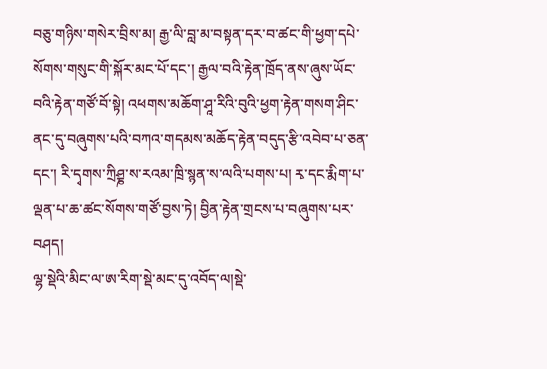བཅུ་གཉིས་གསེར་བྲིས་མ། རྒྱ་ལི་བླ་མ་བསྟན་དར་བ་ཚང་གི་ཕྱག་དཔེ་སོགས་གསུང་གི་སྐོར་མང་པོ་དང་། རྒྱལ་བའི་རྟེན་ཁྲོད་ནས་ཞུས་ཡོང་བའི་རྟེན་གཙོ་བོ་སྟེ། འཕགས་མཆོག་ཤཱ་རིའི་བུའི་ཕྱག་རྟེན་གསག་ཤིང་ནང་དུ་བཞུགས་པའི་བཀའ་གདམས་མཆོད་རྟེན་བདུད་རྩི་འབེབ་པ་ཅན་དང་། རི་དྭགས་ཀྲིཤྞ་ས་རའམ་ཁྲི་སྙན་ས་ལའི་པགས་པ། རྭ་དང་རྨིག་པ་ལྡན་པ་ཆ་ཚང་སོགས་གཙོ་བྱས་ཏེ། བྱིན་རྟེན་གྲངས་པ་བཞུགས་པར་བཤད།
ལྷ་སྡེའི་མིང་ལ་ཨ་རིག་སྡེ་མང་དུ་འབོད་ལ།སྡེ་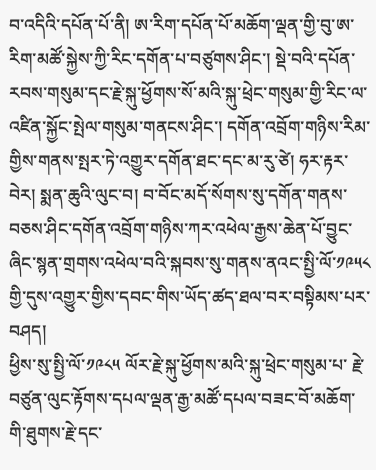བ་འདིའི་དཔོན་པོ་ནི། ཨ་རིག་དཔོན་པོ་མཆོག་ལྡན་གྱི་བུ་ཨ་རིག་མཚོ་སྐྱེས་ཀྱི་རིང་དགོན་པ་བཙུགས་ཤིང་། སྡེ་བའི་དཔོན་རབས་གསུམ་དང་རྗེ་སྐུ་ཕྱོགས་སོ་མའི་སྐུ་ཕྲེང་གསུམ་གྱི་རིང་ལ་འཛིན་སྐྱོང་སྤེལ་གསུམ་གནངས་ཤིང་། དགོན་འབྲོག་གཉིས་རིམ་གྱིས་གནས་སྤར་ཏེ་འགྱུར་དགོན་ཐང་དང་མ་རུ་ཙེ། ཧར་རྟར་བེར། སྨན་ཆུའི་ལུང་བ། བ་བོང་མདོ་སོགས་སུ་དགོན་གནས་བཅས་ཤིང་དགོན་འབྲོག་གཉིས་ཀར་འཕེལ་རྒྱས་ཆེན་པོ་བྱུང་ཞིང་སྙན་གྲགས་འཕེལ་བའི་སྐབས་སུ་གནས་ནའང་སྤྱི་ལོ་༡༩༥༨ གྱི་དུས་འགྱུར་གྱིས་དབང་གིས་ཡོད་ཚད་ཐལ་བར་བསྟིམས་པར་བཤད།
ཕྱིས་སུ་སྤྱི་ལོ་༡༩༨༥ ལོར་རྗེ་སྐུ་ཕྱོགས་མའི་སྐུ་ཕྲེང་གསུམ་པ་ རྗེ་བཙུན་ལུང་རྟོགས་དཔལ་ལྡན་རྒྱ་མཚོ་དཔལ་བཟང་བོ་མཆོག་གི་ཐུགས་རྗེ་དང་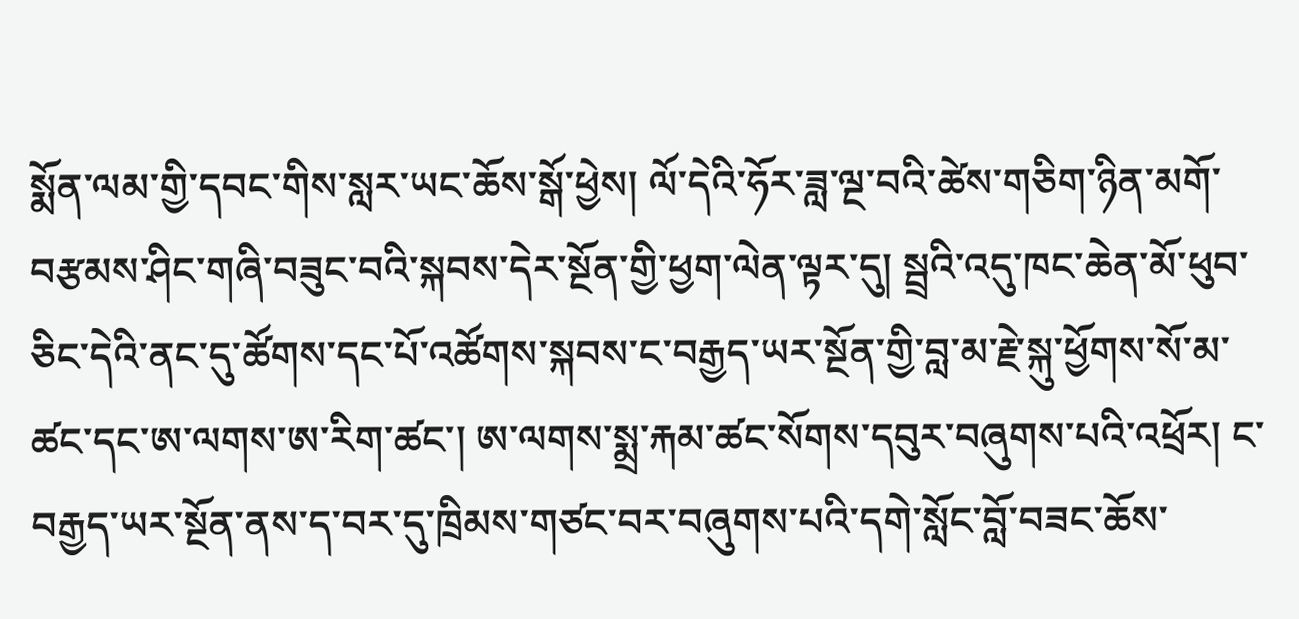སྨོན་ལམ་གྱི་དབང་གིས་སླར་ཡང་ཆོས་སྒོ་ཕྱེས། ལོ་དེའི་ཧོར་ཟླ་ལྔ་བའི་ཚེས་གཅིག་ཉིན་མགོ་བརྩམས་ཤིང་གཞི་བཟུང་བའི་སྐབས་དེར་སྔོན་གྱི་ཕྱག་ལེན་ལྟར་དུ། སྦྲའི་འདུ་ཁང་ཆེན་མོ་ཕུབ་ཅིང་དེའི་ནང་དུ་ཚོགས་དང་པོ་འཚོགས་སྐབས་ང་བརྒྱད་ཡར་སྔོན་གྱི་བླ་མ་རྗེ་སྐུ་ཕྱོགས་སོ་མ་ཚང་དང་ཨ་ལགས་ཨ་རིག་ཚང་། ཨ་ལགས་སྨྲ་རྐམ་ཚང་སོགས་དབུར་བཞུགས་པའི་འཕྲོར། ང་བརྒྱད་ཡར་སྔོན་ནས་ད་བར་དུ་ཁྲིམས་གཙང་བར་བཞུགས་པའི་དགེ་སློང་བློ་བཟང་ཆོས་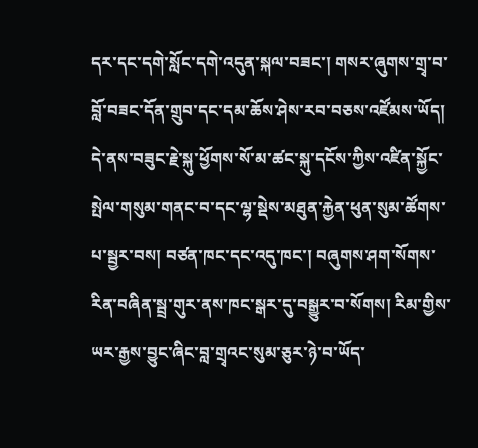དར་དང་དགེ་སློང་དགེ་འདུན་སྐལ་བཟང་། གསར་ཞུགས་གྲྭ་བ་བློ་བཟང་དོན་གྲུབ་དང་དམ་ཆོས་ཤེས་རབ་བཅས་འཛོམས་ཡོད།
དེ་ནས་བཟུང་རྗེ་སྐུ་ཕྱོགས་སོ་མ་ཚང་སྐུ་དངོས་ཀྱིས་འཛིན་སྐྱོང་སྤེལ་གསུམ་གནང་བ་དང་ལྷ་སྡེས་མཐུན་རྐྱེན་ཕུན་སུམ་ཚོགས་པ་སྦྱར་བས། བཙན་ཁང་དང་འདུ་ཁང་། བཞུགས་ཤག་སོགས་རིན་བཞིན་སྦྲ་གུར་ནས་ཁང་སྒར་དུ་བསྒྱུར་བ་སོགས། རིམ་གྱིས་ཡར་རྒྱས་བྱུང་ཞིང་བླ་གྲྭའང་སུམ་ཅུར་ཉེ་བ་ཡོད་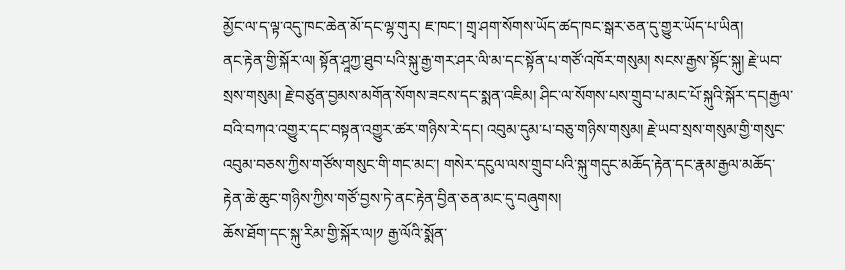མྱོང་ལ་ད་ལྟ་འདུ་ཁང་ཆེན་མོ་དང་ལྷ་གུར། ཇ་ཁང་། གྲྭ་ཤག་སོགས་ཡོད་ཚད་ཁང་སྒར་ཅན་དུ་གྱུར་ཡོད་པ་ཡིན།
ནང་རྟེན་གྱི་སྐོར་ལ། སྟོན་ཤཱཀྱ་ཐུབ་པའི་སྐུ་རྒྱ་གར་ཤར་ལི་མ་དང་སྟོན་པ་གཙོ་འཁོར་གསུམ། སངས་རྒྱས་སྟོང་སྐུ། རྗེ་ཡབ་སྲས་གསུམ། རྗེ་བཙུན་བྱམས་མགོན་སོགས་ཟངས་དང་སྨན་འཇིམ། ཤིང་ལ་སོགས་པས་གྲུབ་པ་མང་པོ་སྐུའི་སྐོར་དང།རྒྱལ་བའི་བཀའ་འགྱུར་དང་བསྟན་འགྱུར་ཚར་གཉིས་རེ་དང། འབུམ་དུམ་པ་བཅུ་གཉིས་གསུམ། རྗེ་ཡབ་སྲས་གསུམ་གྱི་གསུང་འབུམ་བཅས་ཀྱིས་གཙོས་གསུང་གི་གང་མང་། གསེར་དངུལ་ལས་གྲུབ་པའི་སྐུ་གདུང་མཆོད་རྟེན་དང་རྣམ་རྒྱལ་མཆོད་རྟེན་ཆེ་ཆུང་གཉིས་ཀྱིས་གཙོ་བྱས་ཏེ་ནང་རྟེན་བྱིན་ཅན་མང་དུ་བཞུགས།
ཆོས་ཐོག་དང་སྐུ་རིམ་གྱི་སྐོར་ལ།༡ རྒྱ་ལོའི་སྨོན་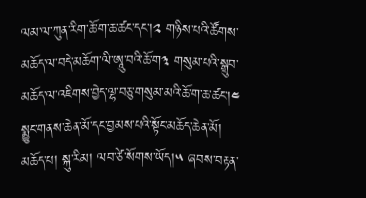ལམ་ལ་ཀུན་རིག་ཆོ་ག་ཆ་ཚང་དང་།༢ གཉིས་པའི་ཚོགས་མཆོད་ལ་བདེ་མཆོག་ལི་ཨཱུ་བའི་ཆོ་ག༣ གསུམ་པའི་སྒྲུབ་མཆོད་ལ་འཇིགས་བྱེད་ལྷ་བཅུ་གསུམ་མའི་ཆོ་ག་ཆ་ཚང་།༤ སྨྱུང་གནས་ཆེན་མོ་དང་བྱམས་པའི་སྟོང་མཆོད་ཆེན་མོ། མཆོད་པ། སྐུ་རིམ། ལབ་ཙེ་སོགས་ཡོད།༥ ཞབས་བརྟན་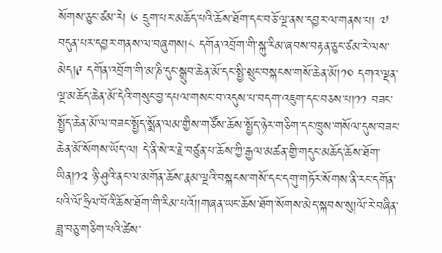སོགས་ཅུང་ཙམ་རེ། ༦ དྲུག་པར་མཆོད་པའི་ཆོས་ཐོག་དང་བཅོ་ལྔ་ནས་དབྱར་ལ་གནས་པ། ༧ བདུན་པར་དབྱར་གནས་ལ་བཞུགས།༨ དགོན་འབྲོག་གི་སྐུ་རིམ་ཞབས་བརྟན་ཅུང་ཙམ་རེ་ལས་མེད།༩ དགོན་འབྲོག་གི་མ་ཎི་དུང་སྒྲུབ་ཆེན་མོ་དང་སྤྱི་སྲུང་བསྐངས་གསོ་ཆེན་མོ།༡༠ དགའ་ལྡན་ལྔ་མཆོད་ཆེན་མོ་དེའི་གསུང་བྱ་དཔལ་གསང་བ་འདུས་པ་བདག་འཇུག་དང་བཅས་པ།༡༡ བཟང་སྤྱོད་ཆེན་མོ་ལ་བཟང་སྤྱོད་སྨོན་ལམ་གྱིས་གཙོས་ཆོས་སྤྱོད་ཉེར་གཅིག་དང་ཁྲུས་གསོལ་དུས་བཟང་ཆེན་མོ་སོགས་ཡོད་ལ། དེ་ནི་སེ་ར་རྗེ་བཙུན་པ་ཆོས་ཀྱི་རྒྱལ་མཚན་གྱི་གདུང་མཆོད་ཆོས་ཐོག་ཡིན།༡༢ ཉི་ཤུའི་ནང་ལ་མགོན་ཆོས་རྣམ་ལྔའི་བསྐངས་གསོ་དང་དགུ་གཏོར་སོགས་ནི་རང་དགོན་པའི་ལོ་ཧྲིལ་བོའི་ཆོས་ཐོག་གི་རིམ་པའོ།།གཞན་ཡང་ཆོས་ཐོག་སོགས་མེད་སྐབས་སུ།ལོ་རེ་བཞིན་ཟླ་བཅུ་གཅིག་པའི་ཚེས་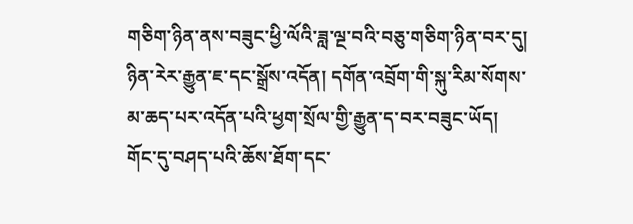གཅིག་ཉིན་ནས་བཟུང་ཕྱི་ལོའི་ཟླ་ལྔ་བའི་བཅུ་གཅིག་ཉིན་བར་དུ། ཉིན་རེར་རྒྱུན་ཇ་དང་སྒྲོས་འདོན། དགོན་འབྲོག་གི་སྐུ་རིམ་སོགས་མ་ཆད་པར་འདོན་པའི་ཕྱག་སྲོལ་གྱི་རྒྱུན་ད་བར་བཟུང་ཡོད།
གོང་དུ་བཤད་པའི་ཆོས་ཐོག་དང་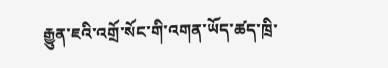རྒྱུན་ཇའི་འགྲོ་སོང་གི་འགན་ཡོད་ཚད་ཁྲི་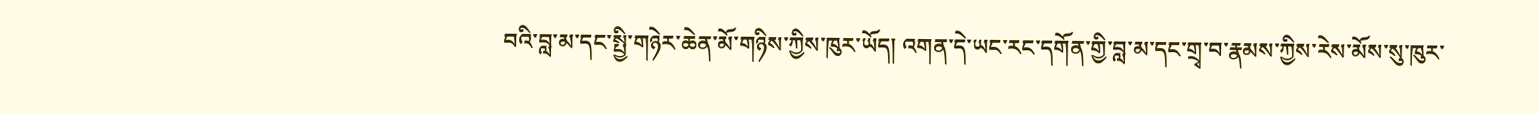བའི་བླ་མ་དང་སྤྱི་གཉེར་ཆེན་མོ་གཉིས་ཀྱིས་ཁུར་ཡོད། འགན་དེ་ཡང་རང་དགོན་གྱི་བླ་མ་དང་གྲྭ་བ་རྣམས་ཀྱིས་རེས་མོས་སུ་ཁུར་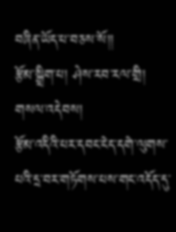བཞིན་ཡོད་པ་བཅས་སོ།།
རྩོམ་སྒྲིག་པ། ཤེས་རབ་རལ་གྲི།
གསལ་འདེབས།
རྩོམ་འདིའི་པར་དབང་ངེད་དགེ་ལུགས་པའི་དྲ་བར་གཏོགས་པས་གང་འདོད་དུ་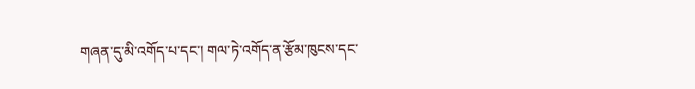གཞན་དུ་མི་འགོད་པ་དང་། གལ་ཏེ་འགོད་ན་རྩོམ་ཁུངས་དང་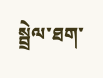སྦྲེལ་ཐག་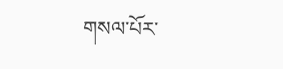གསལ་པོར་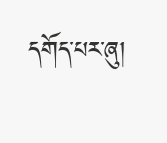དགོད་པར་ཞུ།